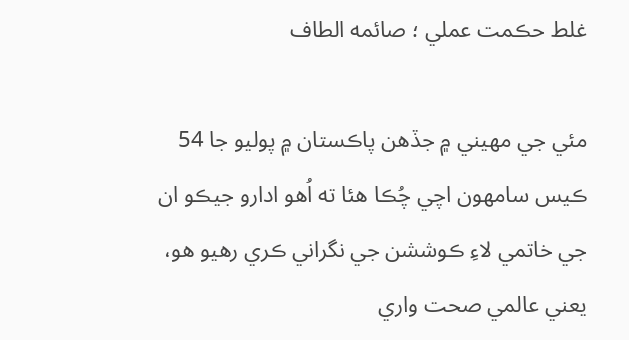غلط حڪمت عملي ؛ صائمه الطاف

مئي جي مهيني ۾ جڏهن پاڪستان ۾ پوليو جا 54 ڪيس سامهون اچي چُڪا هئا ته اُهو ادارو جيڪو ان جي خاتمي لاءِ ڪوششن جي نگراني ڪري رهيو هو، يعني عالمي صحت واري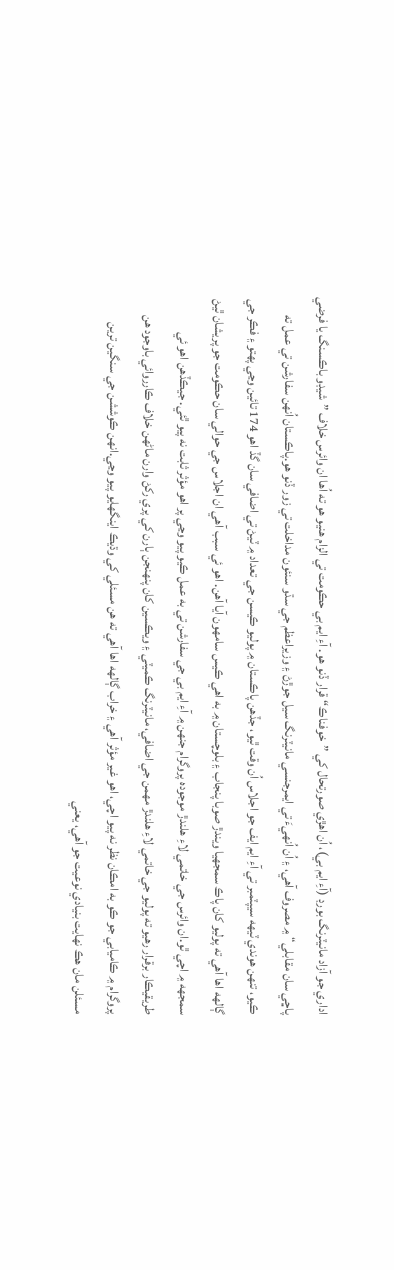اداري جو آزاد مانيٽرنگ بورڊ (آءِ ايم بي)، اُن اهڙي صورتحال کي ”خوفناڪ“ قرار ڏنو هو. آءِ ايم بي حڪومت تي الزام هنيو هو ته اُها ان وائرس خلاف ”شيڊو باڪسنگ يا فرضي پاڇي سان مقابلي“ ۾ مصروف آهي، ۽ اُن اُنهيءَ تي ايمرجنسي مانيٽرنگ سيل جوڙڻ ۽ وزيراعظم جي سڌو سنئون مداخلت تي زور ڏنو هو.پاڪستان اُنهن سفارشن تي عمل ته ڪيو، تنهن هوندي ٽيهه سيپٽمبر تي آءِ ايم ايف جو اجلاس اُن وقت ٿيو، جڏهن پاڪستان ۾ پوليو ڪيسن جي تعداد ۾ ٽيڻ تي اضافي سان گڏ اهو 174 تائين وڃي پهتو ۽ فڪر جي ڳالهه اها آهي ته پوليو کان پاڪ سمجهيا ويندڙ صوبا پنجاب ۽ بلوچستان ۾ به اهي ڪيس سامهون آيا آهن. اهو ئي سبب آهي ان اجلاس جي حوالي سان حڪومت جو پريشان ٿيڻ سمجهه ۾ اچي ٿو.ان وائرس جي خاتمي لاءِ هلندڙ موجوده پروگرام جنهن ۾ آءِ ايم بي جي سفارشن تي به عمل ڪيو پيو وڃي پر اهو مؤثر ثابت نه پيو ٿئي. جيڪڏهن اهو ئي طريقيڪار برقرار رهيو ته پوليو جي خاتمي لاءِ هلندڙ مهمن جي اضافي، مانيٽرنگ ڪميٽي ۽ ويڪسين کان پنهنجن ٻارن کي پري رکڻ وارن ماڻهن خلاف ڪارروائي باوجود هن پروگرام ۾ ڪاميابي جو ڪو به امڪان نظر نه پيو اچي، اهو غير مؤثر آهي ۽ خراب ڳالهه اها آهي ته هن مسئلي کي وڌيڪ اينگهايو پيو وڃي.انهن ڪوششن جي سنگين ترين مسئلن مان هڪ نهايت بنيادي نوعيت جو آهي، يعني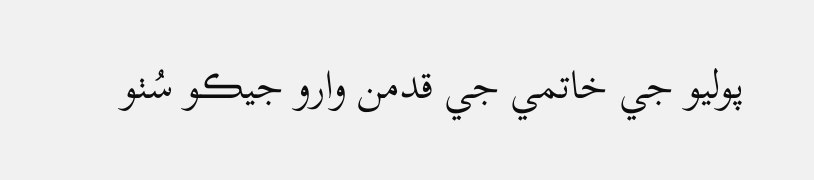پوليو جي خاتمي جي قدمن وارو جيڪو سُٺو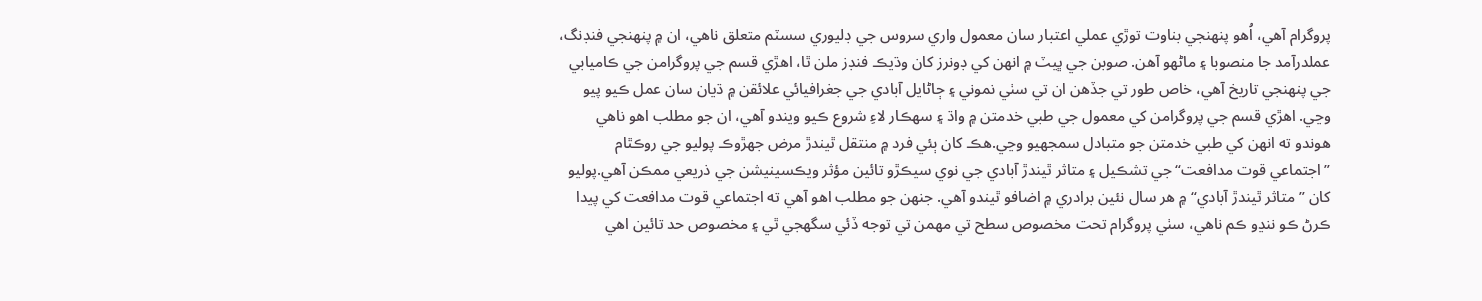پروگرام آهي، اُهو پنهنجي بناوت توڙي عملي اعتبار سان معمول واري سروس جي ڊليوري سسٽم متعلق ناهي، ان ۾ پنهنجي فنڊنگ، عملدرآمد جا منصوبا ۽ ماڻهو آهن. صوبن جي ڀيٽ ۾ انهن کي ڊونرز کان وڌيڪ فنڊز ملن ٿا، اهڙي قسم جي پروگرامن جي ڪاميابي جي پنهنجي تاريخ آهي، خاص طور تي جڏهن ان تي سٺي نموني ۽ ڄاڻايل آبادي جي جغرافيائي علائقن ۾ ڌيان سان عمل ڪيو پيو وڃي. اهڙي قسم جي پروگرامن کي معمول جي طبي خدمتن ۾ واڌ ۽ سهڪار لاءِ شروع ڪيو ويندو آهي، ان جو مطلب اهو ناهي هوندو ته انهن کي طبي خدمتن جو متبادل سمجهيو وڃي.هڪ کان ٻئي فرد ۾ منتقل ٿيندڙ مرض جهڙوڪ پوليو جي روڪٿام ”اجتماعي قوت مدافعت“ جي تشڪيل ۽ متاثر ٿيندڙ آبادي جي نوي سيڪڙو تائين مؤثر ويڪسينيشن جي ذريعي ممڪن آهي.پوليو کان ”متاثر ٿيندڙ آبادي“ ۾ هر سال نئين برادري ۾ اضافو ٿيندو آهي. جنهن جو مطلب اهو آهي ته اجتماعي قوت مدافعت کي پيدا ڪرڻ ڪو ننڍو ڪم ناهي، سٺي پروگرام تحت مخصوص سطح تي مهمن تي توجه ڏئي سگهجي ٿي ۽ مخصوص حد تائين اهي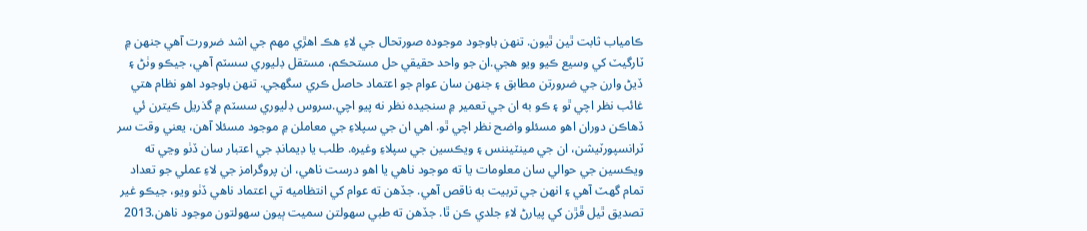ڪامياب ثابت ٿين ٿيون. تنهن باوجود موجوده صورتحال جي لاءِ هڪ اهڙي مهم جي اشد ضرورت آهي جنهن ۾ ٽارگيٽ کي وسيع ڪيو ويو هجي.ان جو واحد حقيقي حل مستحڪم، مستقل ڊليوري سسٽم آهي، جيڪو وٺڻ ۽ ڏيڻ وارن جي ضرورتن مطابق ۽ جنهن سان عوام جو اعتماد حاصل ڪري سگهجي. تنهن باوجود اهو نظام هتي غائب نظر اچي ٿو ۽ ڪو به ان جي تعمير ۾ سنجيده نظر نه پيو اچي.سروس ڊليوري سسٽم ۾ گذريل ڪيترن ئي ڏهاڪن دوران اهو مسئلو واضح نظر اچي ٿو. اهي ان جي سپلاءِ جي معاملن ۾ موجود مسئلا آهن، يعني وقت سر ٽرانسپورٽيشن، ان جي مينٽيننس ۽ ويڪسين جي سپلاءِ وغيره. طلب يا ڊيمانڊ جي اعتبار سان ڏٺو وڃي ته ويڪسين جي حوالي سان معلومات يا ته موجود ناهي يا اهو درست ناهي، ان پروگرامز جي لاءِ عملي جو تعداد تمام گهٽ آهي ۽ انهن جي تربيت به ناقص آهي. جڏهن ته عوام کي انتظاميه تي اعتماد ناهي ڏٺو ويو، جيڪو غير تصديق ٿيل ڦڙن کي پيارڻ لاءِ جلدي ڪن ٿا. جڏهن ته طبي سهولتن سميت ٻيون سهولتون موجود ناهن.2013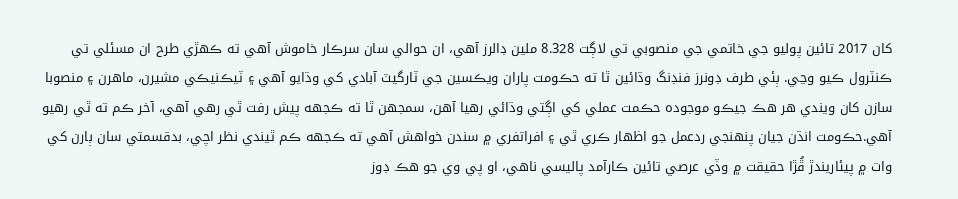کان 2017 تائين پوليو جي خاتمي جي منصوبي تي لاڳت 8.328 ملين ڊالرز آهي، ان حوالي سان سرڪار خاموش آهي ته ڪهڙي طرح ان مسئلي تي ڪنٽرول ڪيو وڃي. ٻئي طرف ڊونرز فنڊنگ وڌائين ٿا ته حڪومت پاران ويڪسين جي ٽارگيٽ آبادي کي وڌايو آهي ۽ ٽيڪنيڪي مشيرن، ماهرن ۽ منصوبا سازن کان ويندي هر هڪ جيڪو موجوده حڪمت عملي کي اڳتي وڌائي رهيا آهن، سمجهن ٿا ته ڪجهه پيش رفت ٿي رهي آهي، آخر ڪم ته ٿي رهيو آهي.حڪومت انڌن جيان پنهنجي ردعمل جو اظهار ڪري ٿي ۽ افراتفري ۾ سندن خواهش آهي ته ڪجهه ڪم ٿيندي نظر اچي، بدقسمتي سان ٻارن کي وات ۾ پيئاريندڙ ڦُڙا حقيقت ۾ وڏي عرصي تائين ڪارآمد پاليسي ناهي، او پي وي جو هڪ ڊوز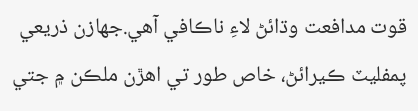قوت مدافعت وڌائڻ لاءِ ناڪافي آهي.جهازن ذريعي پمفليٽ ڪيرائڻ، خاص طور تي اهڙن ملڪن ۾ جتي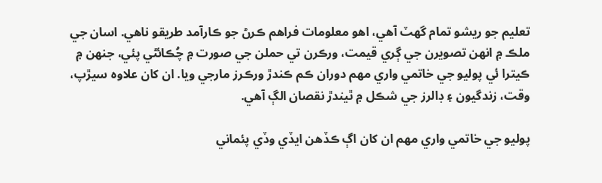تعليم جو ريشو تمام گهٽ آهي، اهو معلومات فراهم ڪرڻ جو ڪارآمد طريقو ناهي. اسان جي ملڪ ۾ انهن تصويرن جي ڳري قيمت، ورڪرن تي حملن جي صورت ۾ چُڪائڻي پئي، جنهن ۾ ڪيترا ئي پوليو جي خاتمي واري مهم دوران ڪم ڪندڙ ورڪرز مارجي ويا. ان کان علاوه سيڙپ، وقت، زندگيون ۽ ڊالرز جي شڪل ۾ ٿيندڙ نقصان الڳ آهي.

پوليو جي خاتمي واري مهم ان کان اڳ ڪڏهن ايڏي وڏي پئماني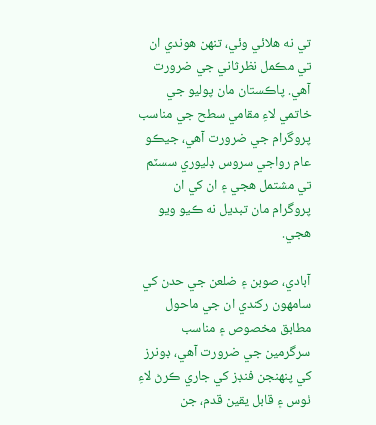تي نه هلائي وئي، تنهن هوندي ان تي مڪمل نظرثاني جي ضرورت آهي. پاڪستان مان پوليو جي خاتمي لاءِ مقامي سطح جي مناسب پروگرام جي ضرورت آهي، جيڪو عام رواجي سروس ڊليوري سسٽم تي مشتمل هجي ۽ ان کي ان پروگرام مان تبديل نه ڪيو ويو هجي.

آبادي، صوبن ۽ ضلعن جي حدن کي سامهون رکندي ان جي ماحول مطابق مخصوص ۽ مناسب سرگرمين جي ضرورت آهي، ڊونرز کي پنهنجن فنڊز کي جاري ڪرڻ لاءِ ٺوس ۽ قابل يقين قدم، جن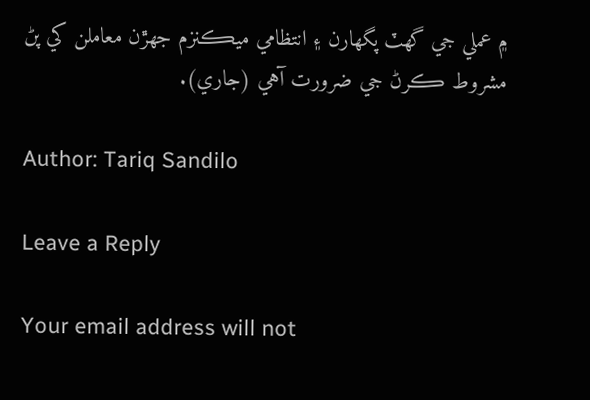۾ عملي جي گهٽ پگهارن ۽ انتظامي ميڪنزم جهڙن معاملن کي پڻ مشروط ڪرڻ جي ضرورت آهي (جاري).

Author: Tariq Sandilo

Leave a Reply

Your email address will not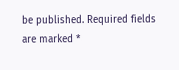be published. Required fields are marked *